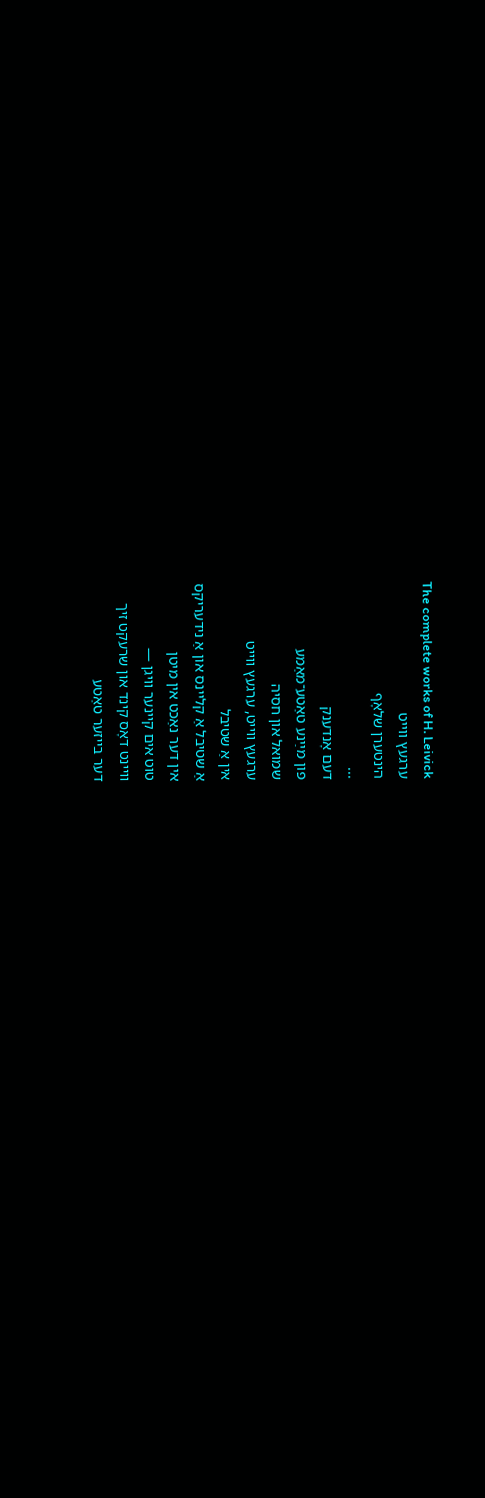The complete works of H. Leivick
ערגעץ ווייט
הינטערן שלאָף
...
דעם אָנדענק
פון מײַנע טאַטע־מאַמע
שמואל און חסיה
ערגעץ ווייט, ערגעץ ווייט
אין אַ שטיבל
אַ שטיבל אַ קלײנס און אַ נידעריקס
אין דער נאַכט אין מיטן
טוט אים קײנער וויגן —
ווײנט דאָס קינד און שרעקט זיך
דער בײזער טאַטע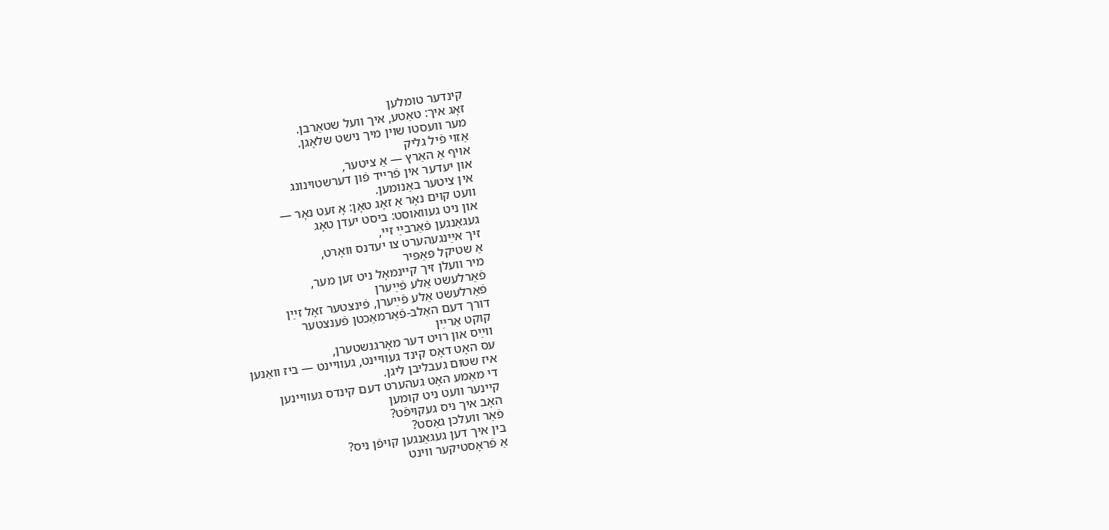קינדער טומלען
זאָג איך: טאַטע, איך וועל שטאַרבן.
מער וועסטו שוין מיך נישט שלאָגן.
אַזוי פֿיל גליק
אויף אַ האַרץ — אַ ציטער,
און יעדער אין פֿרײד פֿון דערשטוינונג
אין ציטער באַנומען.
וועט קוים נאָר אַ זאָג טאָן: אָ זעט נאָר —
און ניט געוואוסט: ביסט יעדן טאָג
געגאַנגען פֿאַרבײַ זײ,
זיך אײַנגעהערט צו יעדנס וואָרט,
אַ שטיקל פּאַפּיר
מיר וועלן זיך קײנמאָל ניט זען מער,
פֿאַרלעשט אַלע פֿײַערן
פֿאַרלעשט אַלע פֿײַערן, פֿינצטער זאָל זײַן
דורך דעם האַלב-פֿאַרמאַכטן פֿענצטער
קוקט אַרײַן
ווײַס און רויט דער מאָרגנשטערן,
עס האָט דאָס קינד געוויינט, געוויינט — ביז וואַנען
איז שטום געבליבן ליגן.
די מאַמע האָט געהערט דעם קינדס געוויינען
קײנער וועט ניט קומען
האָב איך ניס געקויפֿט?
פֿאַר וועלכן גאַסט?
בין איך דען געגאַנגען קויפֿן ניס?
אַ פֿראָסטיקער ווינט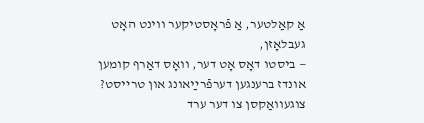אַ קאַלטער, אַ פֿראָסטיקער ווינט האָט געבלאָזן,
— ביסטו דאָס אָט דער, וואָס דאַרף קומען
אונדז ברענגען דערפֿרײַאונג און טרײסט?
צוגעוואַקסן צו דער ערד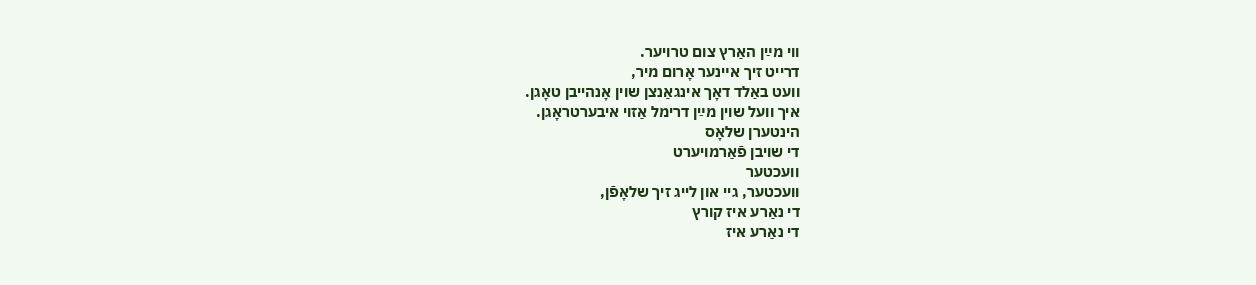ווי מײַן האַרץ צום טרויער.
דרייט זיך אײנער אָרום מיר,
וועט באַלד דאָך אינגאַנצן שוין אָנהייבן טאָגן.
איך וועל שוין מײַן דרימל אַזוי איבערטראָגן.
הינטערן שלאָס
די שויבן פֿאַרמויערט
וועכטער
וועכטער, גיי און לייג זיך שלאָפֿן,
די נאַרע איז קורץ
די נאַרע איז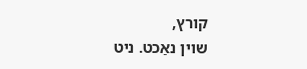קורץ,
שוין נאַכט. ניט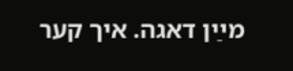מײַן דאגה. איך קער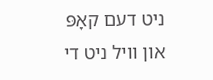ניט דעם קאָפּ
און וויל ניט די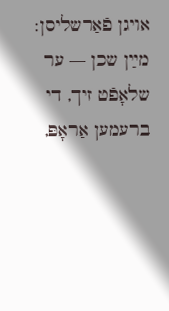אויגן פֿאַרשליסן:
מײַן שכן — ער שלאָפֿט זיך, די ברעמען אַראָפּ,